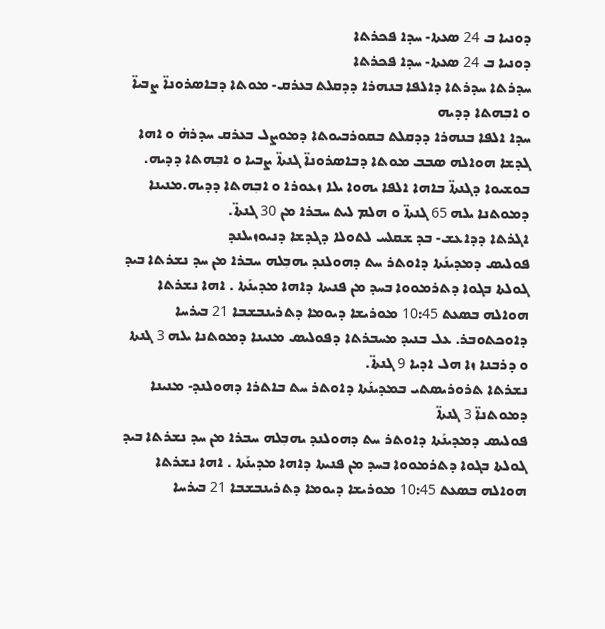ܕܘܢܝܐ ܒ 24 ܣܥܬܐ- ܚܕܐ ܦܟܪܬܐ
ܕܘܢܝܐ ܒ 24 ܣܥܬܐ- ܚܕܐ ܦܟܪܬܐ
ܚܕܪܬܐ ܚܕܪܬܐ ܕܐܠܦܐ ܒܢܗܪܐ ܕܕܩܠܬ ܒܥܪܩ- ܡܘܬܐ ܕܒܐܣܪܘܢܐ̈ ܨܒܝܐ̈ ܘ ܐܒܼܗܬܐ ܕܕܝܗ
ܚܕܐ ܐܠܦܐ ܒܢܗܪܐ ܕܕܩܠܬ ܒܩܘܪܒܝܘܬܐ ܕܡܘܨܠ ܒܥܪܩ ܚܕܪܗ̇ ܘ ܐܗܐ ܓܕܫܐ ܗܘܐܠܗ ܣܒܒ ܡܘܬܐ ܕܒܐܣܪܘܢܐ̈ ܓܢܬܐ̈ ܨܒܝܐ ܘ ܐܒܼܗܬܐ ܕܕܝܗ. ܒܘܫܝܘܐ ܕܓܢܬܐ̈ ܒܐܗܐ ܐܠܦܐ ܝܗܘܐ ܝܠܐ ܙܥܘܪܐ ܘ ܐܒܼܗܬܐ ܕܕܝܗ.ܡܢܝܢܐ ܕܡܘܬܢܐ ܝܠܗ 65 ܓܢܬܐ̈ ܘ ܗܠܡ ܠܝܬ ܚܒܪܐ ܡܢ 30 ܓܢܬܐ̈.
ܐܓܪܬܐ ܕܕܐܥܫ- ܒܕ ܫܩܠܚ ܠܬܘܠܐ ܕܓܕܫܐ ܕܢܝܘܙܝܠܢܕ
ܦܘܠܝܣ ܕܡܕܝܢܰܬܐ ܕܐܘܬܪ ܚܬ ܕܗܘܠܢܕ ܝܗܒܼܠܗ ܚܒܪܐ ܡܢ ܚܕ ܢܫܪܬܐ ܒܝܕ ܓܘܠܬܐ ܒܓܘܐ ܕܬܪܡܘܘܐ ܒܚܕ ܡܢ ܦܢܝܬܐ ܕܐܗܐ ܡܕܝܢܰܬܐ . ܐܗܐ ܢܫܪܬܐ ܗܘܐܠܗ ܒܣܥܬ 10:45 ܡܘܪܝܫܐ ܕܝܘܡܐ ܕܬܪܝܢܒܫܒܐ 21 ܒܝܪܚܐ ܕܐܘܟܬܘܒܪ. ܥܠ ܒܢܝܕ ܡܚܒܪܬܐ ܕܦܘܠܝܣ ܡܢܝܢܐ ܕܡܘܬܢܐ ܝܠܗ 3 ܓܢܬܐ ܘ ܕܪܒܢܐ ܙܐ ܗܠ ܐܕܝܐ 9 ܓܢܬܐ̈.
ܢܫܪܬܐ ܬܪܘܪܝܣܬܝ ܒܡܕܝܢܰܬܐ ܕܐܘܬܪ ܚܬ ܒܐܬܪܐ ܕܗܘܠܢܕ- ܡܢܝܢܐ ܕܡܘܬܢܐ̈ 3 ܓܢܬܐ̈
ܦܘܠܝܣ ܕܡܕܝܢܰܬܐ ܕܐܘܬܪ ܚܬ ܕܗܘܠܢܕ ܝܗܒܼܠܗ ܚܒܪܐ ܡܢ ܚܕ ܢܫܪܬܐ ܒܝܕ ܓܘܠܬܐ ܒܓܘܐ ܕܬܪܡܘܘܐ ܒܚܕ ܡܢ ܦܢܝܬܐ ܕܐܗܐ ܡܕܝܢܰܬܐ . ܐܗܐ ܢܫܪܬܐ ܗܘܐܠܗ ܒܣܥܬ 10:45 ܡܘܪܝܫܐ ܕܝܘܡܐ ܕܬܪܝܢܒܫܒܐ 21 ܒܝܪܚܐ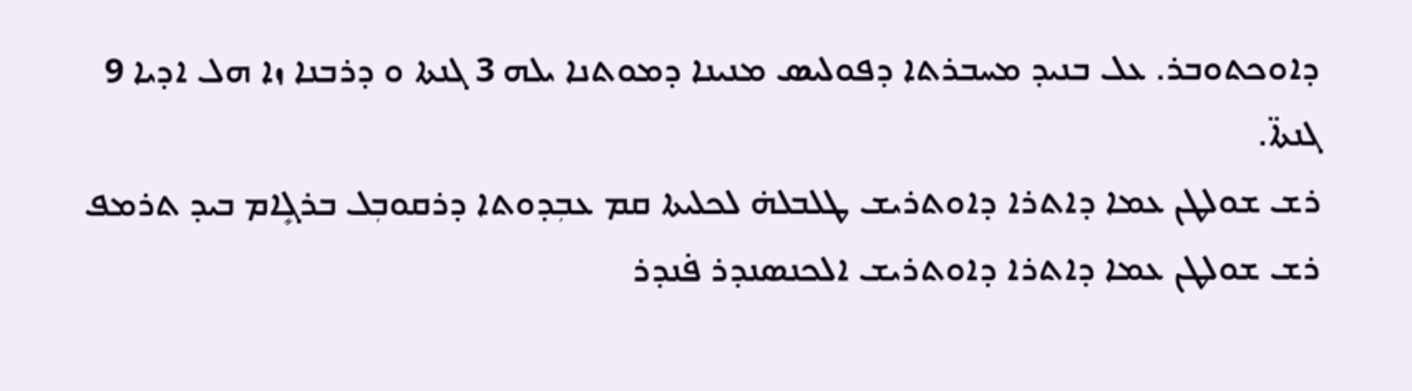ܕܐܘܟܬܘܒܪ. ܥܠ ܒܢܝܕ ܡܚܒܪܬܐ ܕܦܘܠܝܣ ܡܢܝܢܐ ܕܡܘܬܢܐ ܝܠܗ 3 ܓܢܬܐ ܘ ܕܪܒܢܐ ܙܐ ܗܠ ܐܕܝܐ 9 ܓܢܬܐ̈.
ܪܫ ܫܘܠܛܢ ܥܡܐ ܕܐܬܪܐ ܕܐܘܬܪܝܫ ܛܠܒܠܗ̇ ܠܟܠܝܬܐ ܩܡ ܥܒܼܕܘܬܐ ܕܪܩܘܒܼܠ ܒܪܓܻܐܡ ܒܝܕ ܬܪܡܦ
ܪܫ ܫܘܠܛܢ ܥܡܐ ܕܐܬܪܐ ܕܐܘܬܪܝܫ ܐܠܟܢܣܢܕܪ ܦ̇ܢܕܪ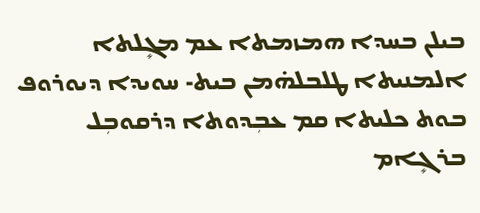ܒܝܠܢ ܒܚܕܐ ܗܡܙܡܬܐ ܥܡ ܡܓܻܠܬܐ ܐܠܡܢܝܬܐ ܛܠܒܠܗ̇ܡܢ ܒܝܬ- ܚܘܝܕܐ ܕܝܘܪܘܦ ܒܘܬ ܟܠܝܬܐ ܩܡ ܥܒܼܕܘܬܐ ܕܪܩܘܒܼܠ ܒܪܓܻܐܡ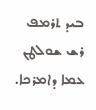ܒܝܕ ܬܪܡܦ ܪܫ ܫܘܠܛܢ ܥܡܐ ܕܐܡܪܟܐ.